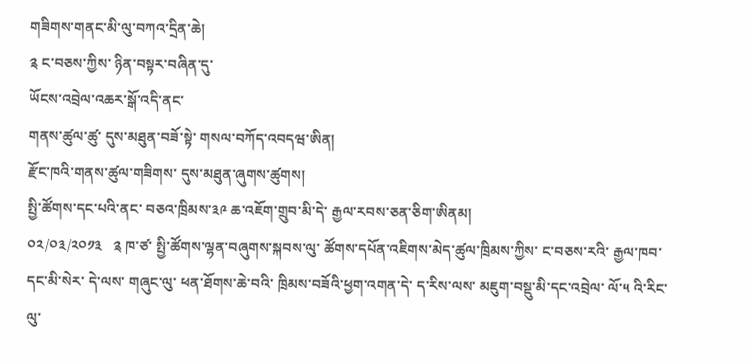གཟིགས་གནང་མི་ལུ་བཀའ་དྲིན་ཆེ།
༉ ང་བཅས་ཀྱིས་ ཉིན་བསྟར་བཞིན་དུ་
ཡོངས་འབྲེལ་འཆར་སྒོ་འདི་ནང་
གནས་ཚུལ་ཚུ་ དུས་མཐུན་བཟོ་སྟེ་ གསལ་བཀོད་འབདཝ་ཨིན།
རྫོང་ཁའི་གནས་ཚུལ་གཟིགས་ དུས་མཐུན་ཞུགས་ཚུགས།
སྤྱི་ཚོགས་དང་པའི་ནང་ བཅའ་ཁྲིམས་༣༩ ཆ་འཇོག་གྲུབ་མི་དེ་ རྒྱལ་རབས་ཅན་ཅིག་ཨིནམ།
༠༢/༠༣/༢༠༡༣   ༉ ཁ་ཙ་ སྤྱི་ཚོགས་ལྷན་བཞུགས་སྐབས་ལུ་ ཚོགས་དཔོན་འཇིགས་མེད་ཚུལ་ཁྲིམས་ཀྱིས་ ང་བཅས་རའི་ རྒྱལ་ཁབ་དང་མི་སེར་ དེ་ལས་ གཞུང་ལུ་ ཕན་ཐོགས་ཆེ་བའི་ ཁྲིམས་བཟོའི་ཕྱག་འགན་དེ་ ད་རིས་ལས་ མཇུག་བསྡུ་མི་དང་འབྲེལ་ ལོ་༥ འི་རིང་ལུ་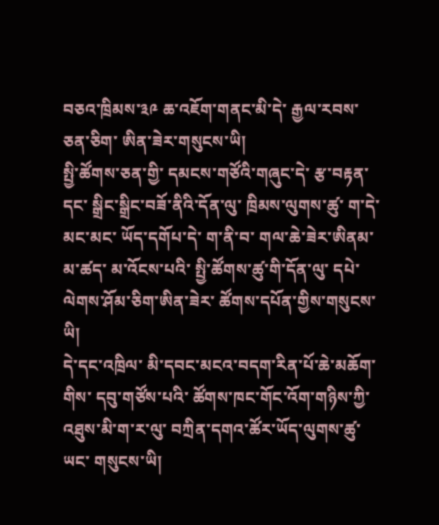བཅའ་ཁྲིམས་༣༩ ཆ་འཇོག་གནང་མི་དེ་ རྒྱལ་རབས་ཅན་ཅིག་ ཨིན་ཟེར་གསུངས་ཡི།
སྤྱི་ཚོགས་ཅན་གྱི་ དམངས་གཙོའི་གཞུང་དེ་ རྩ་བརྟན་དང་ སྒྲིང་སྒྲིང་བཟོ་ནིའི་དོན་ལུ་ ཁྲིམས་ལུགས་ཚུ་ ག་དེ་མང་མང་ ཡོད་དགོཔ་དེ་ ག་ནི་བ་ གལ་ཆེ་ཟེར་ཨིནམ་མ་ཚད་ མ་འོངས་པའི་ སྤྱི་ཚོགས་ཚུ་གི་དོན་ལུ་ དཔེ་ལེགས་ཤོམ་ཅིག་ཨིན་ཟེར་ ཚོགས་དཔོན་གྱིས་གསུངས་ཡི།
དེ་དང་འཁྲིལ་ མི་དབང་མངའ་བདག་རིན་པོ་ཆེ་མཆོག་གིས་ དབུ་གཙོས་པའི་ ཚོགས་ཁང་གོང་འོག་གཉིས་ཀྱི་ འཐུས་མི་ག་ར་ལུ་ བཀྲིན་དགའ་ཚོར་ཡོད་ལུགས་ཚུ་ཡང་ གསུངས་ཡི།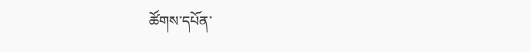ཚོགས་དཔོན་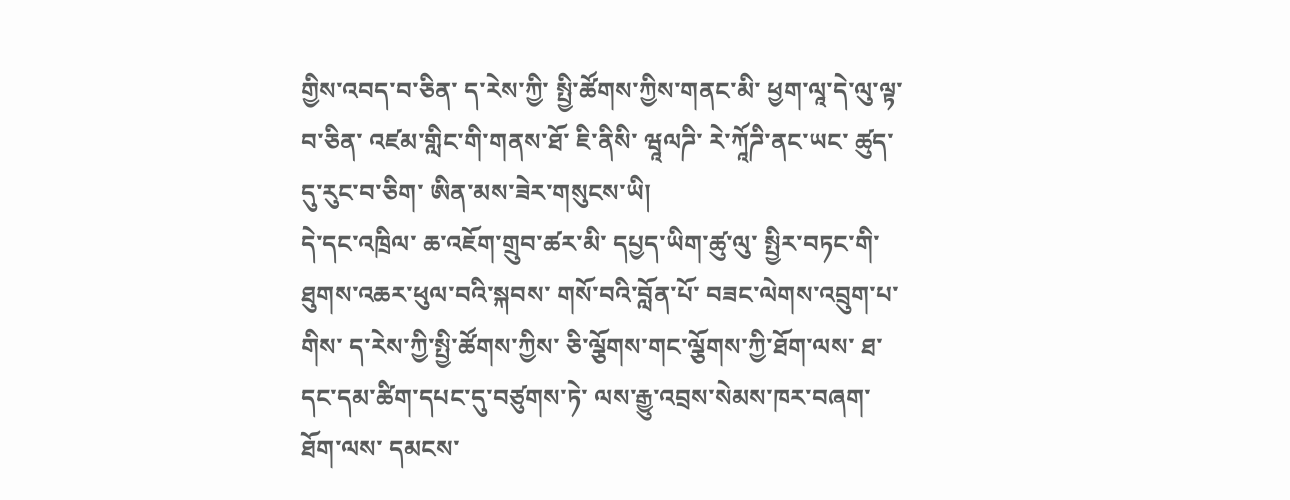གྱིས་འབད་བ་ཅིན་ ད་རེས་ཀྱི་ སྤྱི་ཚོགས་ཀྱིས་གནང་མི་ ཕྱག་ལཱ་དེ་ལུ་ལྟ་བ་ཅིན་ འཛམ་གླིང་གི་གནས་ཐོ་ ཇི་ནིསི་ ཝཱལཌི་ རེ་ཀཱོཌི་ནང་ཡང་ ཚུད་དུ་རུང་བ་ཅིག་ ཨིན་མས་ཟེར་གསུངས་ཡི།
དེ་དང་འཁྲིལ་ ཆ་འཇོག་གྲུབ་ཚར་མི་ དཔྱད་ཡིག་ཚུ་ལུ་ སྤྱིར་བཏང་གི་ ཐུགས་འཆར་ཕུལ་བའི་སྐབས་ གསོ་བའི་བློན་པོ་ བཟང་ལེགས་འབྲུག་པ་གིས་ ད་རེས་ཀྱི་སྤྱི་ཚོགས་ཀྱིས་ ཅི་ལྕོགས་གང་ལྕོགས་ཀྱི་ཐོག་ལས་ ཐ་དང་དམ་ཚིག་དཔང་དུ་བཙུགས་ཏེ་ ལས་རྒྱུ་འབྲས་སེམས་ཁར་བཞག་ཐོག་ལས་ དམངས་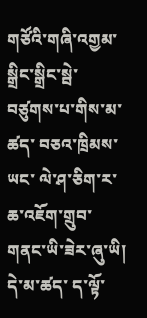གཙོའི་གཞི་འགྱམ་ སྒྲིང་སྒྲིང་སྦེ་ བཙུགས་པ་གིས་མ་ཚད་ བཅའ་ཁྲིམས་ཡང་ ལེ་ཤ་ཅིག་ར་ ཆ་འཇོག་གྲུབ་གནང་ཡི་ཟེར་ཞུ་ཡི།
དེ་མ་ཚད་ ད་ལྟོ་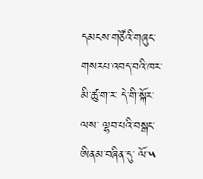དམངས་གཙོའི་གཞུང་གསརཔ་འབད་བའི་ཁར་ མི་ཚུ་ག་ར་ དེ་གི་སྐོར་ལས་ ལྷབ་པའི་བསྒང་ཨིནམ་བཞིན་དུ་ ལོ་༥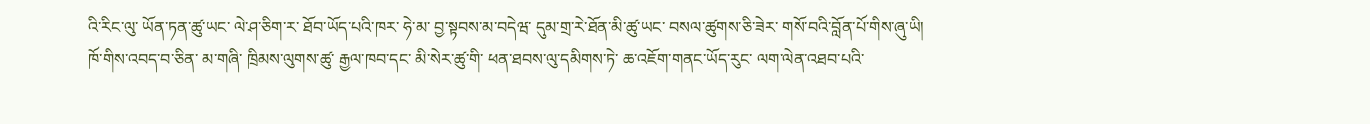འི་རིང་ལུ་ ཡོན་ཏན་ཚུ་ཡང་ ལེ་ཤ་ཅིག་ར་ ཐོབ་ཡོད་པའི་ཁར་ ཧེ་མ་ བྱ་སྟབས་མ་བདེཝ་ དུམ་གྲ་རེ་ཐོན་མི་ཚུ་ཡང་ བསལ་ཚུགས་ཅི་ཟེར་ གསོ་བའི་བློན་པོ་གིས་ཞུ་ཡི།
ཁོ་གིས་འབད་བ་ཅིན་ མ་གཞི་ ཁྲིམས་ལུགས་ཚུ་ རྒྱལ་ཁབ་དང་ མི་སེར་ཚུ་གི་ ཕན་ཐབས་ལུ་དམིགས་ཏེ་ ཆ་འཇོག་གནང་ཡོད་རུང་ ལག་ལེན་འཐབ་པའི་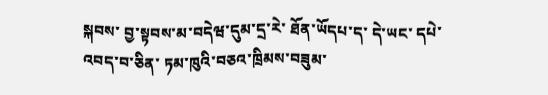སྐབས་ བྱ་སྟབས་མ་བདེཝ་དུམ་དྲ་རེ་ ཐོན་ཡོདཔ་ད་ དེ་ཡང་ དཔེ་འབད་བ་ཅིན་ ཏམ་ཁུའི་བཅའ་ཁྲིམས་བཟུམ་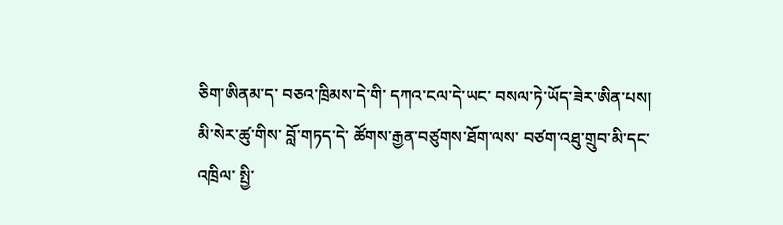ཅིག་ཨིནམ་ད་ བཅའ་ཁྲིམས་དེ་གི་ དཀའ་ངལ་དེ་ཡང་ བསལ་ཏེ་ཡོད་ཟེར་ཨིན་པས།
མི་སེར་ཚུ་གིས་ བློ་གཏད་དེ་ ཚོགས་རྒྱན་བཙུགས་ཐོག་ལས་ བཙག་འཐུ་གྲུབ་མི་དང་འཁྲིལ་ སྤྱི་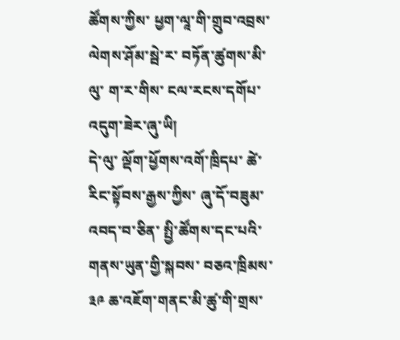ཚོགས་ཀྱིས་ ཕྱག་ལཱ་གི་གྲུབ་འབྲས་ ལེགས་ཤོམ་སྦེ་ར་ བཏོན་ཚུགས་མི་ལུ་ ག་ར་གིས་ ངལ་རངས་དགོཔ་ འདུག་ཟེར་ཞུ་ཡི།
དེ་ལུ་ ལྡོག་ཕྱོགས་འགོ་ཁྲིདཔ་ ཚེ་རིང་སྟོབས་རྒྱས་ཀྱིས་ ཞུ་དོ་བཟུམ་འབད་བ་ཅིན་ སྤྱི་ཚོགས་དང་པའི་ གནས་ཡུན་གྱི་སྐབས་ བཅའ་ཁྲིམས་༣༩ ཆ་འཇོག་གནང་མི་ཚུ་གི་གྲས་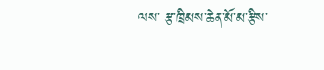ལས་ རྩ་ཁྲིམས་ཆེན་མོ་མ་རྩིས་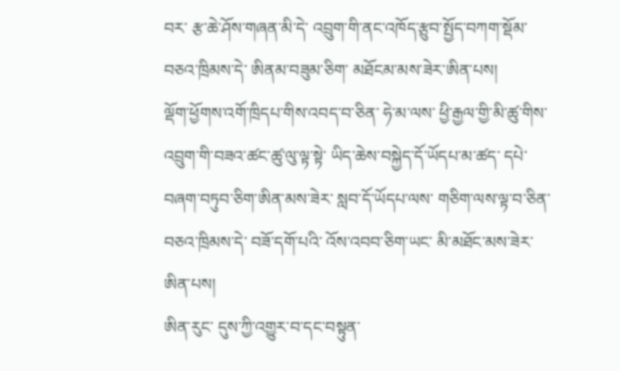བར་ རྩ་ཆེ་ཤོས་གཞན་མི་དེ་ འབྲུག་གི་ནང་འཁོད་རྩུབ་སྤྱོད་བཀག་སྡོམ་བཅའ་ཁྲིམས་དེ་ ཨིནམ་བཟུམ་ཅིག་ མཐོངམ་མས་ཟེར་ཨིན་པས།
ལྡོག་ཕྱོགས་འགོ་ཁྲིདཔ་གིས་འབད་བ་ཅིན་ ཧེ་མ་ལས་ ཕྱི་རྒྱལ་གྱི་མི་ཚུ་གིས་ འབྲུག་གི་བཟའ་ཚང་ཚུ་ལུ་ལྟ་སྟེ་ ཡིད་ཆེས་བསྐྱེད་དོ་ཡོདཔ་མ་ཚད་ དཔེ་བཞག་བཏུབ་ཅིག་ཨིན་མས་ཟེར་ སླབ་དོ་ཡོདཔ་ལས་ གཅིག་ལས་ལྟ་བ་ཅིན་ བཅའ་ཁྲིམས་དེ་ བཟོ་དགོ་པའི་ འོས་འབབ་ཅིག་ཡང་ མི་མཐོང་མས་ཟེར་ཨིན་པས།
ཨིན་རུང་ དུས་ཀྱི་འགྱུར་བ་དང་བསྟུན་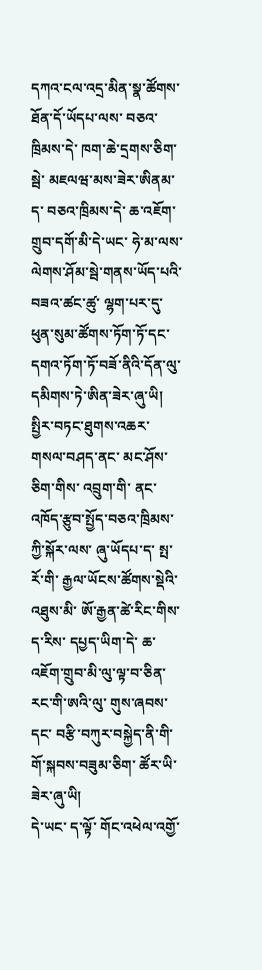དཀའ་ངལ་འདྲ་མིན་སྣ་ཚོགས་ ཐོན་དོ་ཡོདཔ་ལས་ བཅའ་ཁྲིམས་དེ་ ཁག་ཆེ་དྲགས་ཅིག་སྦེ་ མཇལཝ་མས་ཟེར་ཨིནམ་ད་ བཅའ་ཁྲིམས་དེ་ ཆ་འཇོག་གྲུབ་དགོ་མི་དེ་ཡང་ ཧེ་མ་ལས་ ལེགས་ཤོམ་སྦེ་གནས་ཡོད་པའི་ བཟའ་ཚང་ཚུ་ ལྷག་པར་དུ་ ཕུན་སུམ་ཚོགས་ཏོག་ཏོ་དང་ དགའ་ཏོག་ཏོ་བཟོ་ནིའི་དོན་ལུ་ དམིགས་ཏེ་ཨིན་ཟེར་ཞུ་ཡི།
སྤྱིར་བཏང་ཐུགས་འཆར་གསལ་བཤད་ནང་ མང་ཤོས་ཅིག་གིས་ འབྲུག་གི་ ནང་འཁོད་རྩུབ་སྤྱོད་བཅའ་ཁྲིམས་ཀྱི་སྐོར་ལས་ ཞུ་ཡོདཔ་ད་ སྤ་རོ་གི་ རྒྱལ་ཡོངས་ཚོགས་སྡེའི་འཐུས་མི་ ཨོ་རྒྱན་ཚེ་རིང་གིས་ ད་རིས་ དཔྱད་ཡིག་དེ་ ཆ་འཇོག་གྲུབ་མི་ལུ་ལྟ་བ་ཅིན་ རང་གི་ཨའི་ལུ་ གུས་ཞབས་དང་ བརྩི་བཀུར་བསྐྱེད་ནི་གི་ གོ་སྐབས་བཟུམ་ཅིག་ ཚོར་ཡི་ཟེར་ཞུ་ཡི།
དེ་ཡང་ ད་ལྟོ་ གོང་འཕེལ་འགྱོ་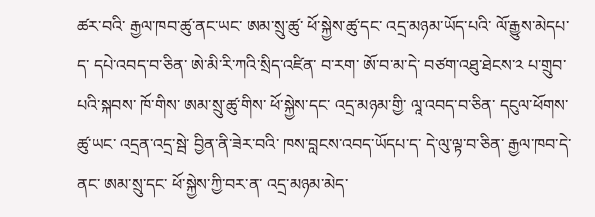ཚར་བའི་ རྒྱལ་ཁབ་ཚུ་ནང་ཡང་ ཨམ་སྲུ་ཚུ་ ཕོ་སྐྱེས་ཚུ་དང་ འདྲ་མཉམ་ཡོད་པའི་ ལོ་རྒྱུས་མེདཔ་ད་ དཔེ་འབད་བ་ཅིན་ ཨེ་མི་རི་ཀའི་སྲིད་འཛིན་ བ་རག་ ཨོ་བ་མ་དེ་ བཙག་འཐུ་ཐེངས་༢ པ་གྲུབ་པའི་སྐབས་ ཁོ་གིས་ ཨམ་སྲུ་ཚུ་གིས་ ཕོ་སྐྱེས་དང་ འདྲ་མཉམ་གྱི་ ལཱ་འབད་བ་ཅིན་ དངུལ་ཕོགས་ཚུ་ཡང་ འདྲན་འདྲ་སྦེ་ བྱིན་ནི་ཟེར་བའི་ ཁས་བླངས་འབད་ཡོདཔ་ད་ དེ་ལུ་ལྟ་བ་ཅིན་ རྒྱལ་ཁབ་དེ་ནང་ ཨམ་སྲུ་དང་ ཕོ་སྐྱེས་ཀྱི་བར་ན་ འདྲ་མཉམ་མེད་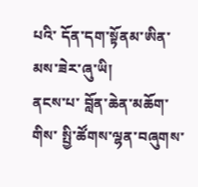པའི་ དོན་དག་སྟོནམ་ཨིན་མས་ཟེར་ཞུ་ཡི།
ནངས་པ་ བློན་ཆེན་མཆོག་གིས་ སྤྱི་ཚོགས་ལྷན་བཞུགས་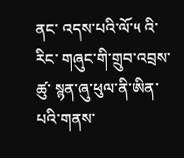ནང་ འདས་པའི་ལོ་༥ འི་རིང་ གཞུང་གི་གྲུབ་འབྲས་ཚུ་ སྙན་ཞུ་ཕུལ་ནི་ཨིན་པའི་གནས་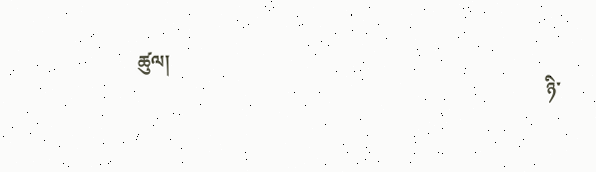ཚུལ།
                                                                                       ཉི་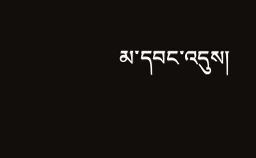མ་དབང་འདུས།